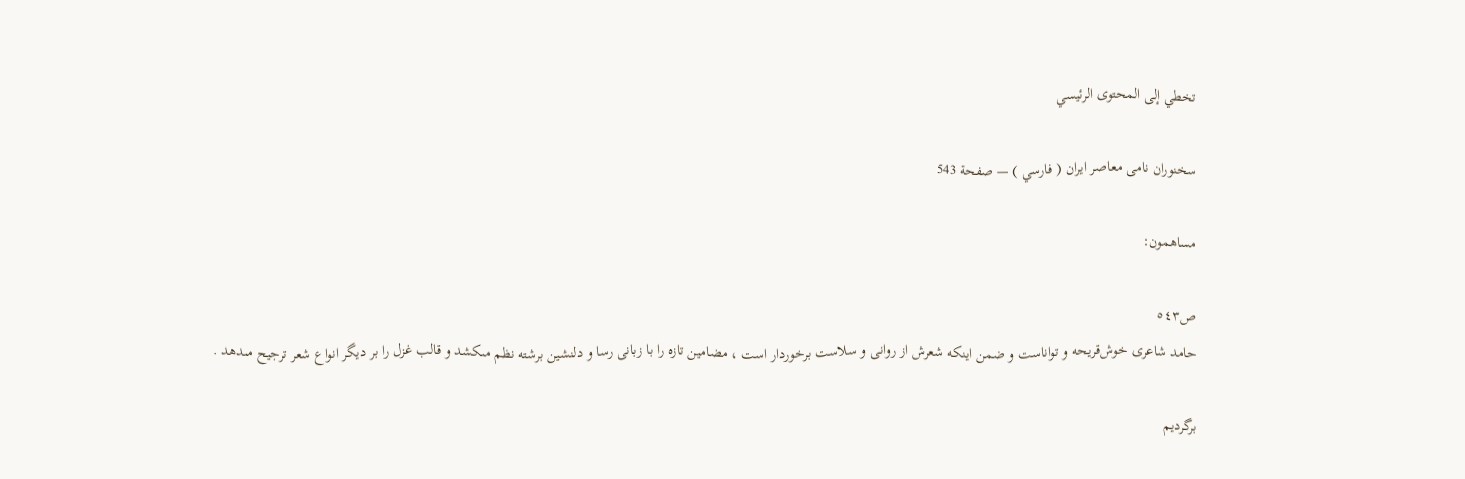تخطي إلى المحتوى الرئيسي

سخنوران نامى معاصر ايران ( فارسي ) — صفحة 543

مساهمون:

ص٥٤٣
حامد شاعرى خوش‌قريحه و تواناست و ضمن اينكه شعرش از روانى و سلاست برخوردار است ، مضامين تازه را با زبانى رسا و دلنشين برشته نظم مىكشد و قالب غزل را بر ديگر انواع شعر ترجيح مىدهد .

برگرديم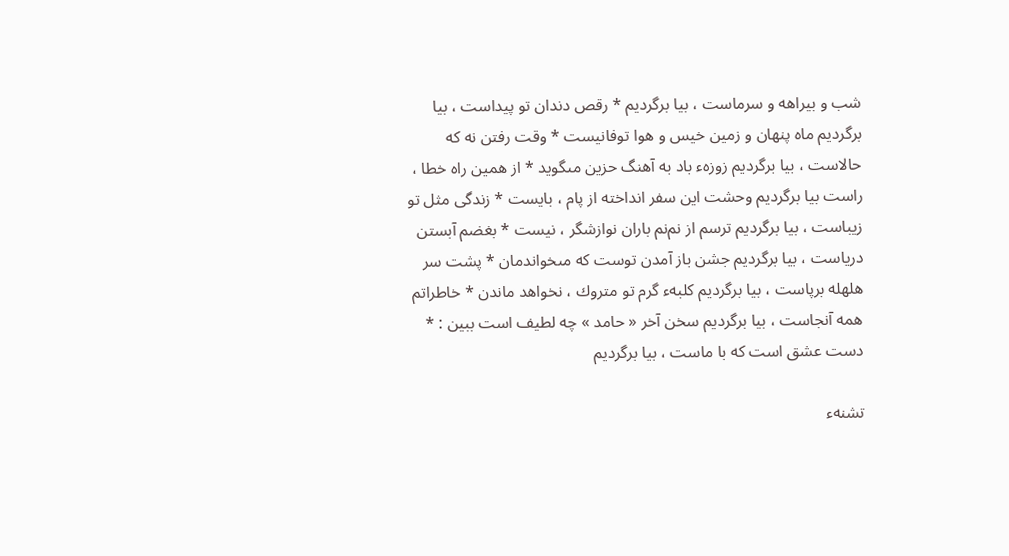شب و بيراهه و سرماست ، بيا برگرديم * رقص دندان تو پيداست ، بيا برگرديم ماه پنهان و زمين خيس و هوا توفانيست * وقت رفتن نه كه حالاست ، بيا برگرديم زوزهء باد به آهنگ حزين مىگويد * از همين راه خطا ، راست بيا برگرديم وحشت اين سفر انداخته از پام ، بايست * زندگى مثل تو زيباست ، بيا برگرديم ترسم از نم‌نم باران نوازشگر ، نيست * بغضم آبستن درياست ، بيا برگرديم جشن باز آمدن توست كه مىخواندمان * پشت سر هلهله برپاست ، بيا برگرديم كلبهء گرم تو متروك ، نخواهد ماندن * خاطراتم همه آنجاست ، بيا برگرديم سخن آخر « حامد » چه لطيف است ببين : * دست عشق است كه با ماست ، بيا برگرديم

تشنهء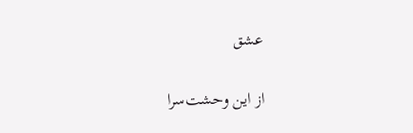عشق

از اين وحشت‌سرا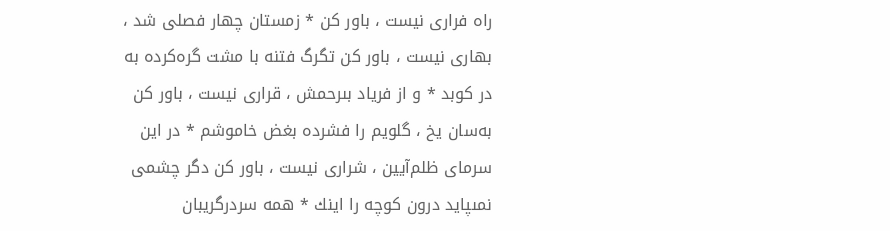راه فرارى نيست ، باور كن * زمستان چهار فصلى شد ، بهارى نيست ، باور كن تگرگ فتنه با مشت گره‌كرده به در كوبد * و از فرياد بىرحمش ، قرارى نيست ، باور كن به‌سان يخ ، گلويم را فشرده بغض خاموشم * در اين سرماى ظلم‌آيين ، شرارى نيست ، باور كن دگر چشمى نمىپايد درون كوچه را اينك * همه سردرگريبان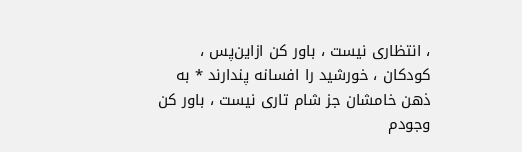، انتظارى نيست ، باور كن ازاين‌پس ، كودكان ، خورشيد را افسانه پندارند * به ذهن خامشان جز شام تارى نيست ، باور كن وجودم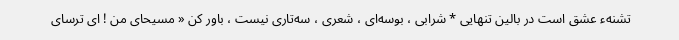تشنهء عشق است در بالين تنهايى * شرابى ، بوسه‌اى ، شعرى ، سه‌تارى نيست ، باور كن « مسيحاى من ! اى ترساى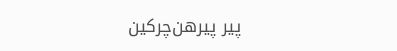پير پيرهن‌چركين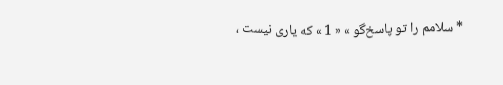* سلامم را تو پاسخ‌گو » « 1 » كه يارى نيست ،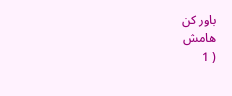باور كن
هامش
( 1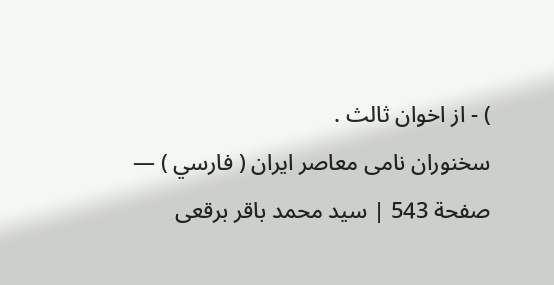) - از اخوان ثالث .
سخنوران نامى معاصر ايران ( فارسي ) — صفحة 543 | سيد محمد باقر برقعى